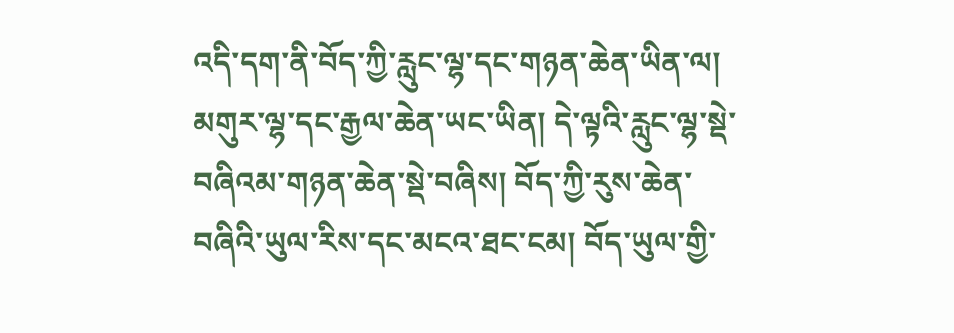འདི་དག་ནི་བོད་ཀྱི་རླུང་ལྷ་དང་གཉན་ཆེན་ཡིན་ལ། མགུར་ལྷ་དང་རྒྱལ་ཆེན་ཡང་ཡིན། དེ་ལྟའི་རླུང་ལྷ་སྡེ་བཞིའམ་གཉན་ཆེན་སྡེ་བཞིས། བོད་ཀྱི་རུས་ཆེན་བཞིའི་ཡུལ་རིས་དང་མངའ་ཐང་ངམ། བོད་ཡུལ་གྱི་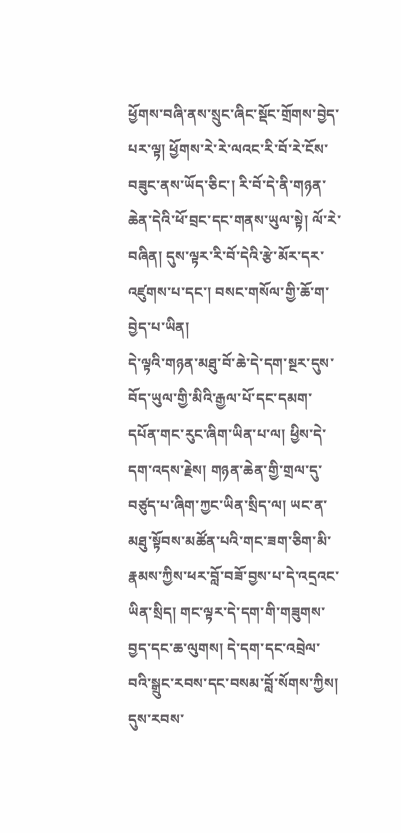ཕྱོགས་བཞི་ནས་སྲུང་ཞིང་སྡོང་གྲོགས་བྱེད་པར་ལྟ། ཕྱོགས་རེ་རེ་ལའང་རི་བོ་རེ་ངོས་བཟུང་ནས་ཡོད་ཅིང་། རི་བོ་དེ་ནི་གཉན་ཆེན་དེའི་ཕོ་བྲང་དང་གནས་ཡུལ་སྟེ། ལོ་རེ་བཞིན། དུས་ལྟར་རི་བོ་དེའི་རྩེ་མོར་དར་འཛུགས་པ་དང་། བསང་གསོལ་གྱི་ཆོ་ག་བྱེད་པ་ཡིན།
དེ་ལྟའི་གཉན་མཐུ་བོ་ཆེ་དེ་དག་སྔར་དུས་བོད་ཡུལ་གྱི་མིའི་རྒྱལ་པོ་དང་དམག་དཔོན་གང་རུང་ཞིག་ཡིན་པ་ལ། ཕྱིས་དེ་དག་འདས་རྗེས། གཉན་ཆེན་གྱི་གྲལ་དུ་བཙུད་པ་ཞིག་ཀྱང་ཡིན་སྲིད་ལ། ཡང་ན་མཐུ་སྟོབས་མཚོན་པའི་གང་ཟག་ཅིག་མི་རྣམས་ཀྱིས་ཕར་བློ་བཟོ་བྱས་པ་དེ་འདྲའང་ཡིན་སྲིད། གང་ལྟར་དེ་དག་གི་གཟུགས་བྱད་དང་ཆ་ལུགས། དེ་དག་དང་འབྲེལ་བའི་སྒྲུང་རབས་དང་བསམ་བློ་སོགས་ཀྱིས། དུས་རབས་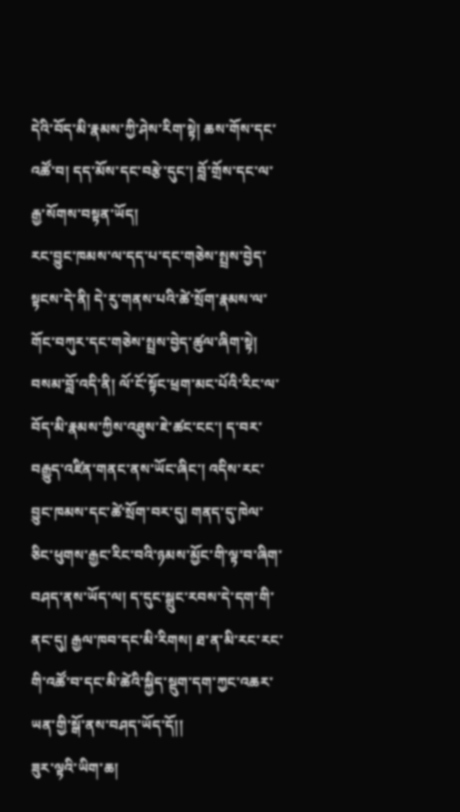དེའི་བོད་མི་རྣམས་ཀྱི་ཤེས་རིག་སྟེ། ཆས་གོས་དང་འཚོ་བ། དད་མོས་དང་བརྩེ་དུང་། བློ་གྲོས་དང་ལ་རྒྱ་སོགས་བསྟན་ཡོད།
རང་བྱུང་ཁམས་ལ་དད་པ་དང་གཅེས་སྤྲས་བྱེད་སྟངས་དེ་ནི། དེ་རུ་གནས་པའི་ཚེ་སྲོག་རྣམས་ལ་གོང་བཀུར་དང་གཅེས་སྤྲས་བྱེད་ཚུལ་ཞིག་སྟེ། བསམ་བློ་འདི་ནི། ལོ་ངོ་སྟོང་ཕྲག་མང་པོའི་རིང་ལ་བོད་མི་རྣམས་ཀྱིས་འཐུས་ཇེ་ཚང་ངང་། ད་བར་བརྒྱུད་འཛིན་གནང་ནས་ཡོང་ཞིང་། འདིས་རང་བྱུང་ཁམས་དང་ཚེ་སྲོག་བར་དུ། གནད་དུ་ཁེལ་ཅིང་ཕུགས་རྒྱང་རིང་བའི་ཉམས་མྱོང་གི་ལྟ་བ་ཞིག་བཤད་ནས་ཡོད་ལ། ད་དུང་སྒྲུང་རབས་དེ་དག་གི་ནང་དུ། རྒྱལ་ཁབ་དང་མི་རིགས། ཐ་ན་མི་རང་རང་གི་འཚོ་བ་དང་མི་ཚེའི་སྐྱིད་སྡུག་དག་ཀྱང་འཆར་ཡན་གྱི་སྒོ་ནས་བཤད་ཡོད་དོ།།
ཟུར་ལྟའི་ཡིག་ཆ།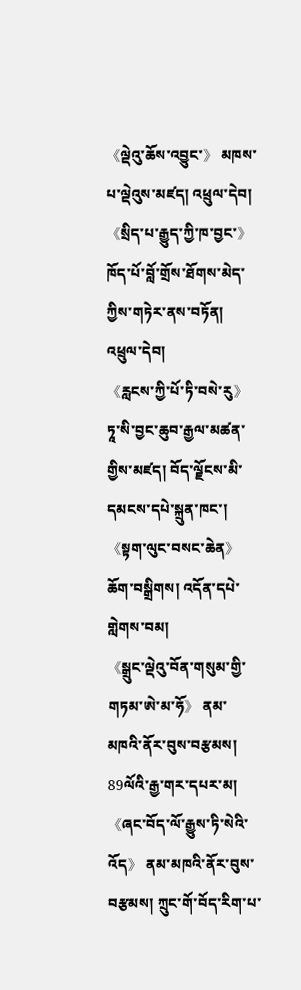《ལྡེའུ་ཆོས་འབྱུང་》 མཁས་པ་ལྡེའུས་མཛད། འཕྲུལ་དེབ།
《སྲིད་པ་རྒྱུད་ཀྱི་ཁ་བྱང་》 ཁོད་པོ་བློ་གྲོས་ཐོགས་མེད་ཀྱིས་གཏེར་ནས་བཏོན། འཕྲུལ་དེབ།
《རླངས་ཀྱི་པོ་ཏི་བསེ་རུ》 ཏཱ་སི་བྱང་ཆུབ་རྒྱལ་མཚན་གྱིས་མཛད། བོད་ལྗོངས་མི་དམངས་དཔེ་སྐྲུན་ཁང་།
《སྟག་ལུང་བསང་ཆེན》 ཆོག་བསྒྲིགས། འདོན་དཔེ་གླེགས་བམ།
《སྒྲུང་ལྡེའུ་བོན་གསུམ་གྱི་གཏམ་ཨེ་མ་ཧོ》 ནམ་མཁའི་ནོར་བུས་བརྩམས། 89ལོའི་རྒྱ་གར་དཔར་མ།
《ཞང་བོད་ལོ་རྒྱུས་ཏི་སེའི་འོད》 ནམ་མཁའི་ནོར་བུས་བརྩམས། ཀྲུང་གོ་བོད་རིག་པ་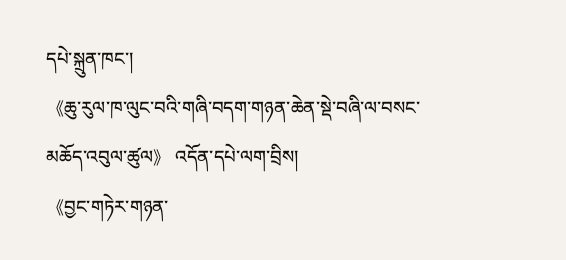དཔེ་སྐྲུན་ཁང་།
《ཆུ་རུལ་ཁ་ལུང་བའི་གཞི་བདག་གཉན་ཆེན་སྡེ་བཞི་ལ་བསང་མཆོད་འབུལ་ཚུལ》 འདོན་དཔེ་ལག་བྲིས།
《བྱང་གཏེར་གཉན་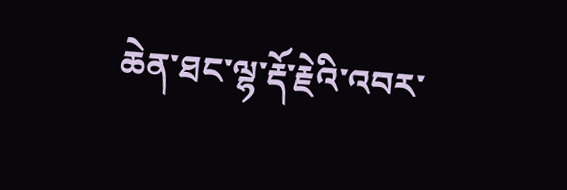ཆེན་ཐང་ལྷ་རྡོ་རྗེའི་འབར་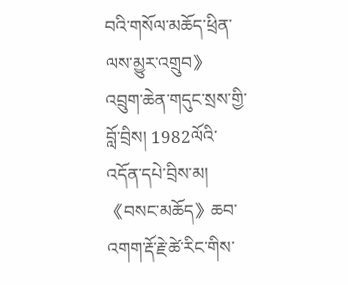བའི་གསོལ་མཆོད་ཕྲིན་ལས་མྱུར་འགྲུབ》 འབྲུག་ཆེན་གདུང་སྲས་གྱི་བློ་བྲིས། 1982ལོའི་འདོན་དཔེ་བྲིས་མ།
《བསང་མཆོད》ཆབ་འགག་རྡོ་རྗེ་ཚེ་རིང་གིས་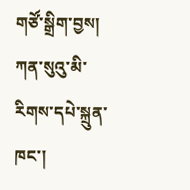གཙོ་སྒྲིག་བྱས། ཀན་སུའུ་མི་རིགས་དཔེ་སྐྲུན་ཁང་།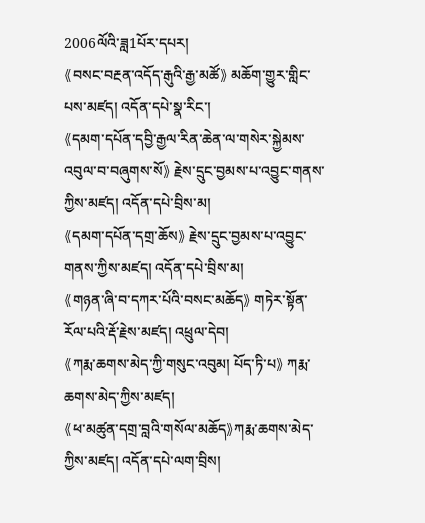2006ལོའི་ཟླ1པོར་དཔར།
《བསང་བརྔན་འདོད་རྒུའི་རྒྱ་མཚོ》 མཆོག་གྱུར་གླིང་པས་མཛད། འདོན་དཔེ་སྣ་རིང་།
《དམག་དཔོན་དབྱི་རྒྱལ་རིན་ཆེན་ལ་གསེར་སྐྱེམས་འབུལ་བ་བཞུགས་སོ》 རྗེས་དྲུང་བྱམས་པ་འབྱུང་གནས་ཀྱིས་མཛད། འདོན་དཔེ་བྲིས་མ།
《དམག་དཔོན་དགྲ་ཆོས》 རྗེས་དྲུང་བྱམས་པ་འབྱུང་གནས་ཀྱིས་མཛད། འདོན་དཔེ་བྲིས་མ།
《གཉན་ཞི་བ་དཀར་པོའི་བསང་མཆོད》 གཏེར་སྟོན་རོལ་པའི་རྡོ་རྗེས་མཛད། འཕྲུལ་དེབ།
《ཀརྨ་ཆགས་མེད་ཀྱི་གསུང་འབུམ། པོད་ཏི་པ》 ཀརྨ་ཆགས་མེད་ཀྱིས་མཛད།
《ཕ་མཚུན་དགྲ་བླའི་གསོལ་མཆོད》ཀརྨ་ཆགས་མེད་ཀྱིས་མཛད། འདོན་དཔེ་ལག་བྲིས།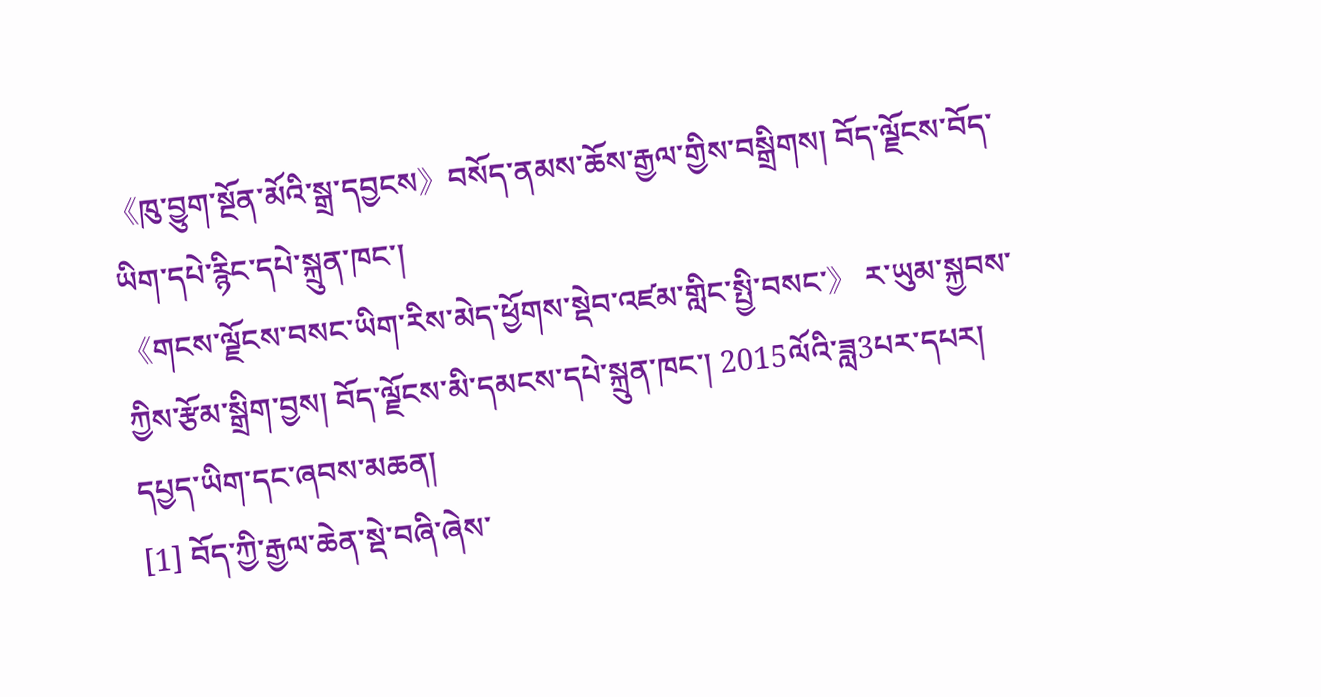《ཁུ་བྱུག་སྔོན་མོའི་སྒྲ་དབྱངས》བསོད་ནམས་ཆོས་རྒྱལ་གྱིས་བསྒྲིགས། བོད་ལྗོངས་བོད་ཡིག་དཔེ་རྙིང་དཔེ་སྐྲུན་ཁང་།
《གངས་ལྗོངས་བསང་ཡིག་རིས་མེད་ཕྱོགས་སྡེབ་འཛམ་གླིང་སྤྱི་བསང་》 ར་ཡུམ་སྐྱབས་ཀྱིས་རྩོམ་སྒྲིག་བྱས། བོད་ལྗོངས་མི་དམངས་དཔེ་སྐྲུན་ཁང་། 2015ལོའི་ཟླ3པར་དཔར།
དཔྱད་ཡིག་དང་ཞབས་མཆན།
[1] བོད་ཀྱི་རྒྱལ་ཆེན་སྡེ་བཞི་ཞེས་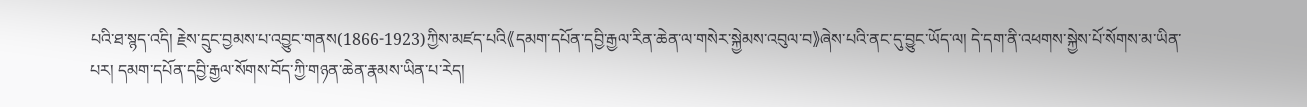པའི་ཐ་སྙད་འདི། རྗེས་དྲུང་བྱམས་པ་འབྱུང་གནས(1866-1923)ཀྱིས་མཛད་པའི《དམག་དཔོན་དབྱི་རྒྱལ་རིན་ཆེན་ལ་གསེར་སྐྱེམས་འབུལ་བ》ཞེས་པའི་ནང་དུ་བྱུང་ཡོད་ལ། དེ་དག་ནི་འཕགས་སྐྱེས་པོ་སོགས་མ་ཡིན་པར། དམག་དཔོན་དབྱི་རྒྱལ་སོགས་བོད་ཀྱི་གཉན་ཆེན་རྣམས་ཡིན་པ་རེད།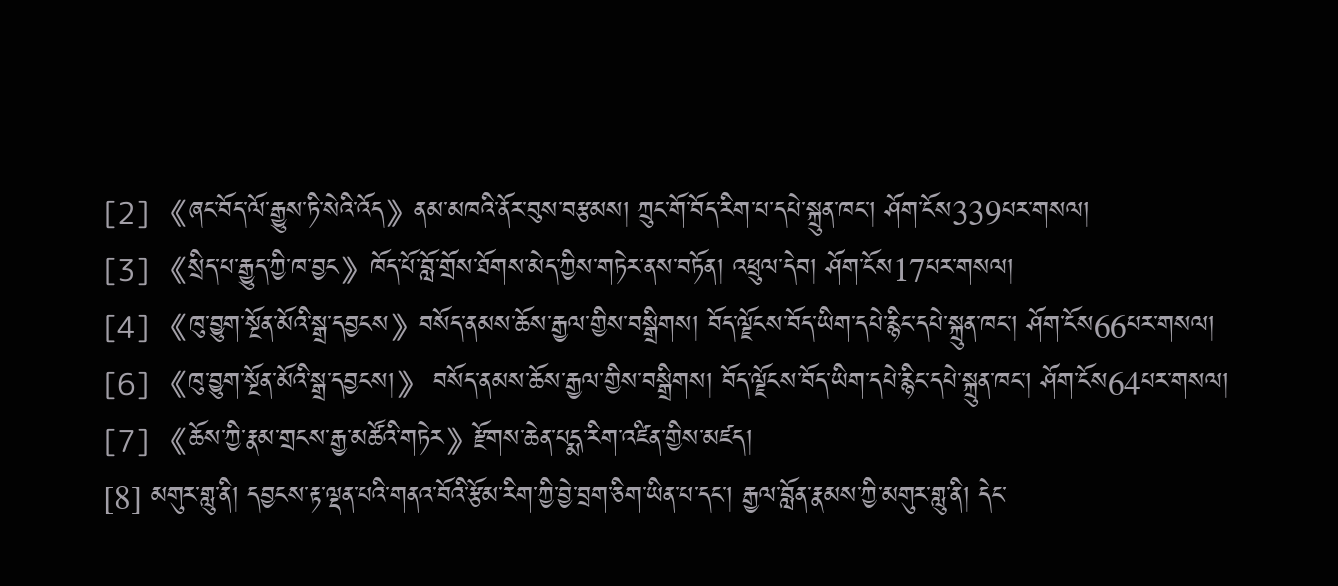[2] 《ཞང་བོད་ལོ་རྒྱུས་ཏི་སེའི་འོད》ནམ་མཁའི་ནོར་བུས་བརྩམས། ཀྲུང་གོ་བོད་རིག་པ་དཔེ་སྐྲུན་ཁང་། ཤོག་ངོས339པར་གསལ།
[3] 《སྲིད་པ་རྒྱུད་ཀྱི་ཁ་བྱང》ཁོད་པོ་བློ་གྲོས་ཐོགས་མེད་ཀྱིས་གཏེར་ནས་བཏོན། འཕྲུལ་དེབ། ཤོག་ངོས17པར་གསལ།
[4] 《ཁུ་བྱུག་སྔོན་མོའི་སྒྲ་དབྱངས》བསོད་ནམས་ཆོས་རྒྱལ་གྱིས་བསྒྲིགས། བོད་ལྗོངས་བོད་ཡིག་དཔེ་རྙིང་དཔེ་སྐྲུན་ཁང་། ཤོག་ངོས66པར་གསལ།
[6] 《ཁུ་བྱུག་སྔོན་མོའི་སྒྲ་དབྱངས།》 བསོད་ནམས་ཆོས་རྒྱལ་གྱིས་བསྒྲིགས། བོད་ལྗོངས་བོད་ཡིག་དཔེ་རྙིང་དཔེ་སྐྲུན་ཁང་། ཤོག་ངོས64པར་གསལ།
[7] 《ཆོས་ཀྱི་རྣམ་གྲངས་རྒྱ་མཚོའི་གཏེར》རྫོགས་ཆེན་པདྨ་རིག་འཛིན་གྱིས་མཛད།
[8] མགུར་གླུ་ནི། དབྱངས་རྟ་ལྡན་པའི་གནའ་བོའི་རྩོམ་རིག་ཀྱི་བྱེ་བྲག་ཅིག་ཡིན་པ་དང་། རྒྱལ་བློན་རྣམས་ཀྱི་མགུར་གླུ་ནི། དེང་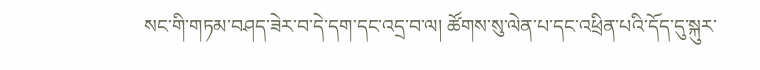སང་གི་གཏམ་བཤད་ཟེར་བ་དེ་དག་དང་འདྲ་བ་ལ། ཚོགས་སུ་ལེན་པ་དང་འཕྲིན་པའི་དོད་དུ་སྐུར་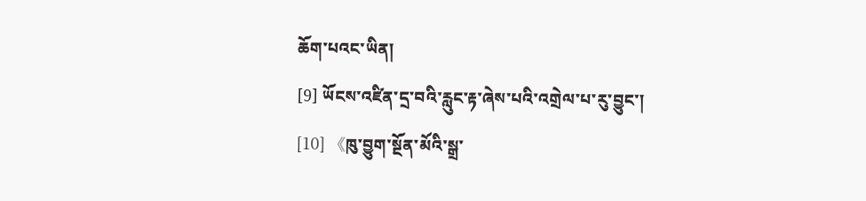ཆོག་པའང་ཡིན།
[9] ཡོངས་འཛིན་དྲ་བའི་རླུང་རྟ་ཞེས་པའི་འགྲེལ་པ་རུ་བྱུང་།
[10] 《ཁུ་བྱུག་སྔོན་མོའི་སྒྲ་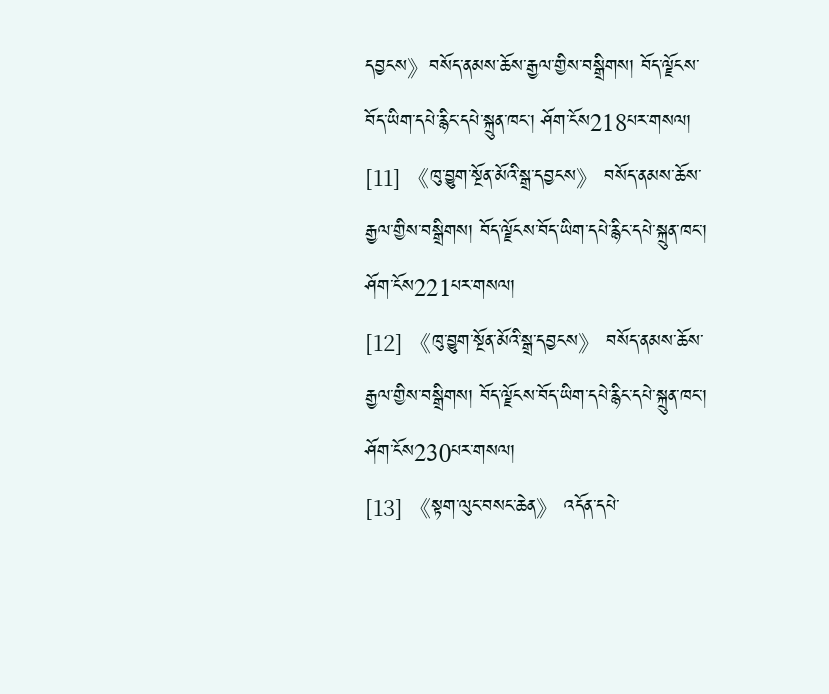དབྱངས》བསོད་ནམས་ཆོས་རྒྱལ་གྱིས་བསྒྲིགས། བོད་ལྗོངས་བོད་ཡིག་དཔེ་རྙིང་དཔེ་སྐྲུན་ཁང་། ཤོག་ངོས218པར་གསལ།
[11] 《ཁུ་བྱུག་སྔོན་མོའི་སྒྲ་དབྱངས》 བསོད་ནམས་ཆོས་རྒྱལ་གྱིས་བསྒྲིགས། བོད་ལྗོངས་བོད་ཡིག་དཔེ་རྙིང་དཔེ་སྐྲུན་ཁང་། ཤོག་ངོས221པར་གསལ།
[12] 《ཁུ་བྱུག་སྔོན་མོའི་སྒྲ་དབྱངས》 བསོད་ནམས་ཆོས་རྒྱལ་གྱིས་བསྒྲིགས། བོད་ལྗོངས་བོད་ཡིག་དཔེ་རྙིང་དཔེ་སྐྲུན་ཁང་། ཤོག་ངོས230པར་གསལ།
[13] 《སྟག་ལུང་བསང་ཆེན》 འདོན་དཔེ་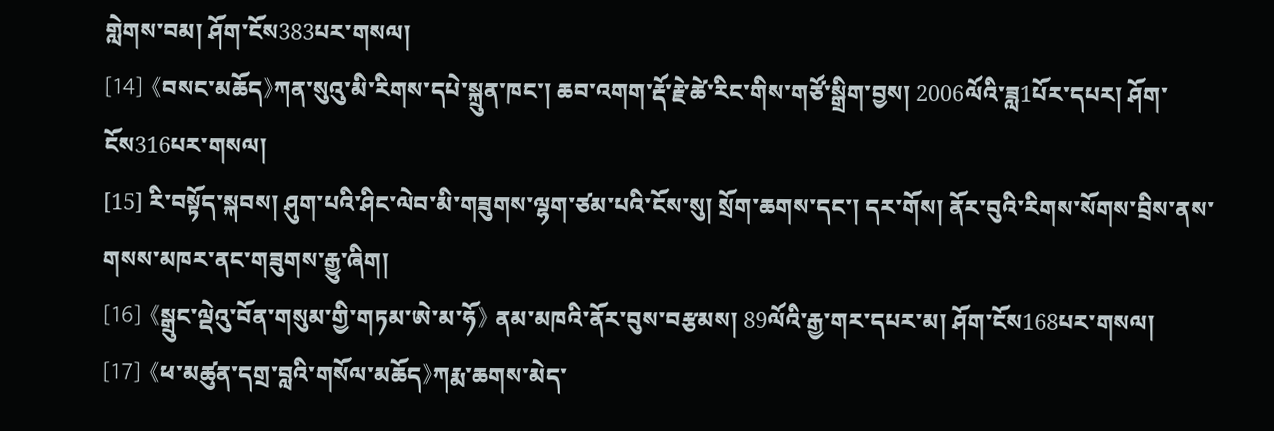གླེགས་བམ། ཤོག་ངོས383པར་གསལ།
[14] 《བསང་མཆོད》ཀན་སུའུ་མི་རིགས་དཔེ་སྐྲུན་ཁང་། ཆབ་འགག་རྡོ་རྗེ་ཚེ་རིང་གིས་གཙོ་སྒྲིག་བྱས། 2006ལོའི་ཟླ1པོར་དཔར། ཤོག་ངོས316པར་གསལ།
[15] རི་བསྟོད་སྐབས། ཤུག་པའི་ཤིང་ལེབ་མི་གཟུགས་ལྷག་ཙམ་པའི་ངོས་སུ། སྲོག་ཆགས་དང་། དར་གོས། ནོར་བུའི་རིགས་སོགས་བྲིས་ནས་གསས་མཁར་ནང་གཟུགས་རྒྱུ་ཞིག།
[16] 《སྒྲུང་ལྡེའུ་བོན་གསུམ་གྱི་གཏམ་ཨེ་མ་ཧོ》 ནམ་མཁའི་ནོར་བུས་བརྩམས། 89ལོའི་རྒྱ་གར་དཔར་མ། ཤོག་ངོས168པར་གསལ།
[17] 《ཕ་མཚུན་དགྲ་བླའི་གསོལ་མཆོད》ཀརྨ་ཆགས་མེད་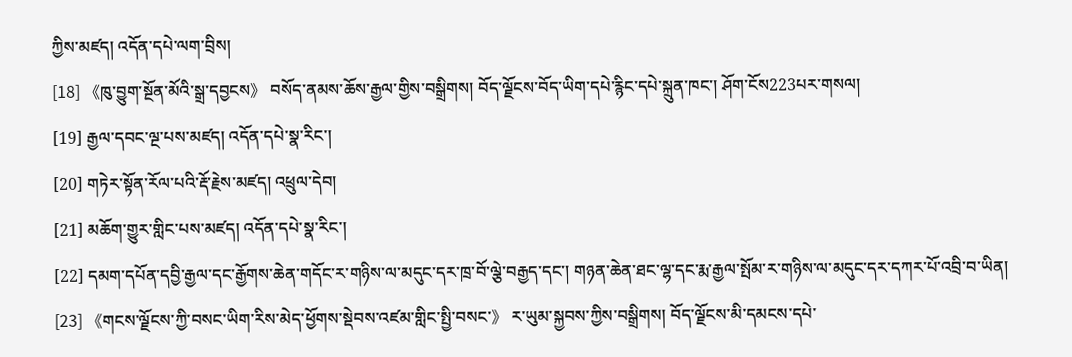ཀྱིས་མཛད། འདོན་དཔེ་ལག་བྲིས།
[18] 《ཁུ་བྱུག་སྔོན་མོའི་སྒྲ་དབྱངས》 བསོད་ནམས་ཆོས་རྒྱལ་གྱིས་བསྒྲིགས། བོད་ལྗོངས་བོད་ཡིག་དཔེ་རྙིང་དཔེ་སྐྲུན་ཁང་། ཤོག་ངོས223པར་གསལ།
[19] རྒྱལ་དབང་ལྔ་པས་མཛད། འདོན་དཔེ་སྣ་རིང་།
[20] གཏེར་སྟོན་རོལ་པའི་རྡོ་རྗེས་མཛད། འཕྲུལ་དེབ།
[21] མཆོག་གྱུར་གླིང་པས་མཛད། འདོན་དཔེ་སྣ་རིང་།
[22] དམག་དཔོན་དབྱི་རྒྱལ་དང་རྒྱོགས་ཆེན་གདོང་ར་གཉིས་ལ་མདུང་དར་ཁྲ་བོ་ལྕེ་བརྒྱད་དང་། གཉན་ཆེན་ཐང་ལྷ་དང་རྨ་རྒྱལ་སྤོམ་ར་གཉིས་ལ་མདུང་དར་དཀར་པོ་འབྲི་བ་ཡིན།
[23] 《གངས་ལྗོངས་ཀྱི་བསང་ཡིག་རིས་མེད་ཕྱོགས་སྡེབས་འཛམ་གླིང་སྤྱི་བསང་》 ར་ཡུམ་སྐྱབས་ཀྱིས་བསྒྲིགས། བོད་ལྗོངས་མི་དམངས་དཔེ་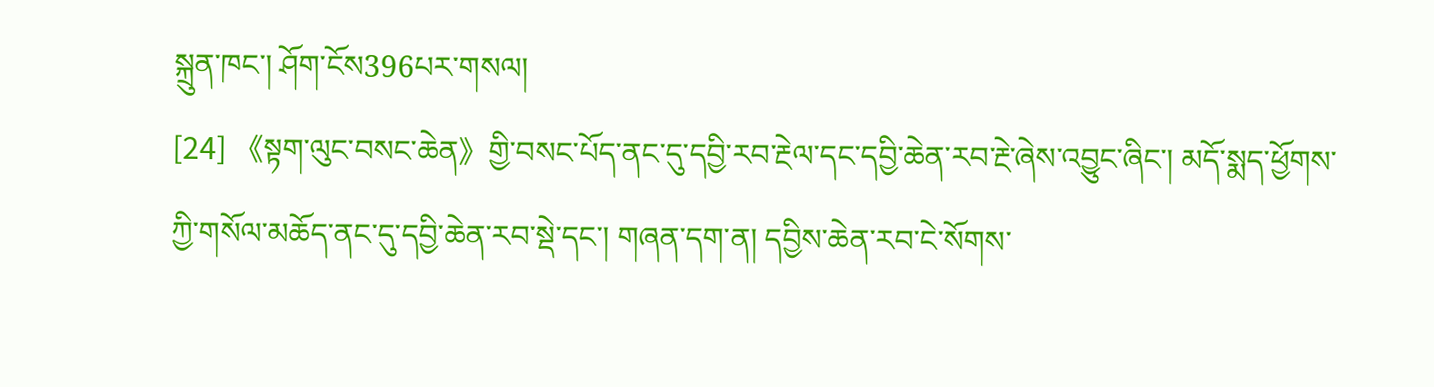སྐྲུན་ཁང་། ཤོག་ངོས396པར་གསལ།
[24] 《སྟག་ལུང་བསང་ཆེན》གྱི་བསང་པོད་ནང་དུ་དབྱི་རབ་རྔེལ་དང་དབྱི་ཆེན་རབ་རྔེ་ཞེས་འབྱུང་ཞིང་། མདོ་སྨད་ཕྱོགས་ཀྱི་གསོལ་མཆོད་ནང་དུ་དབྱི་ཆེན་རབ་སྡེ་དང་། གཞན་དག་ན། དབྱིས་ཆེན་རབ་ངེ་སོགས་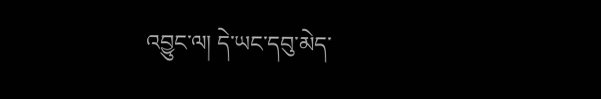འབྱུང་ལ། དེ་ཡང་དབུ་མེད་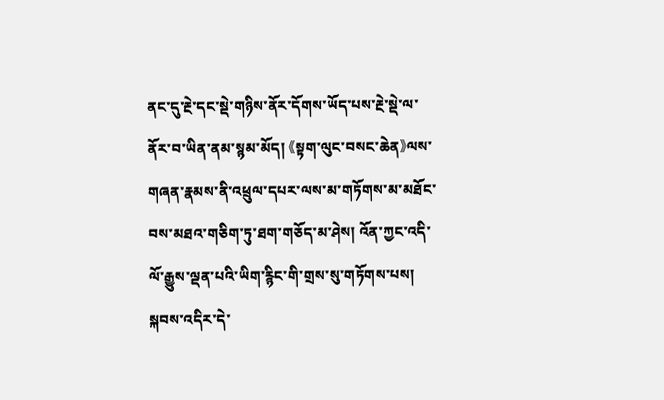ནང་དུ་རྔེ་དང་སྡེ་གཉིས་ནོར་དོགས་ཡོད་པས་རྔེ་སྡེ་ལ་ནོར་བ་ཡིན་ནམ་སྙམ་མོད། 《སྟག་ལུང་བསང་ཆེན》ལས་གཞན་རྣམས་ནི་འཕྲུལ་དཔར་ལས་མ་གཏོགས་མ་མཐོང་བས་མཐའ་གཅིག་ཏུ་ཐག་གཅོད་མ་ཤེས། འོན་ཀྱང་འདི་ལོ་རྒྱུས་ལྡན་པའི་ཡིག་རྙིང་གི་གྲས་སུ་གཏོགས་པས། སྐབས་འདིར་དེ་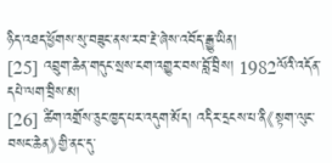ཉིད་འཐད་ཕྱོགས་སུ་བཟུང་ནས་རབ་རྔེ་ཞེས་འབོད་རྒྱུ་ཡིན།
[25] འབྲུག་ཆེན་གདུང་སྲས་ངག་འགྱུར་བས་བློ་བྲིས། 1982ལོའི་འདོན་དཔེ་ལག་བྲིས་མ།
[26] ཚིག་འགྲོས་ཅུང་ཁྱད་པར་འདུག་མོད། འདིར་དྲངས་པ་ནི《སྟག་ལུང་བསང་ཆེན》གྱི་ནང་དུ་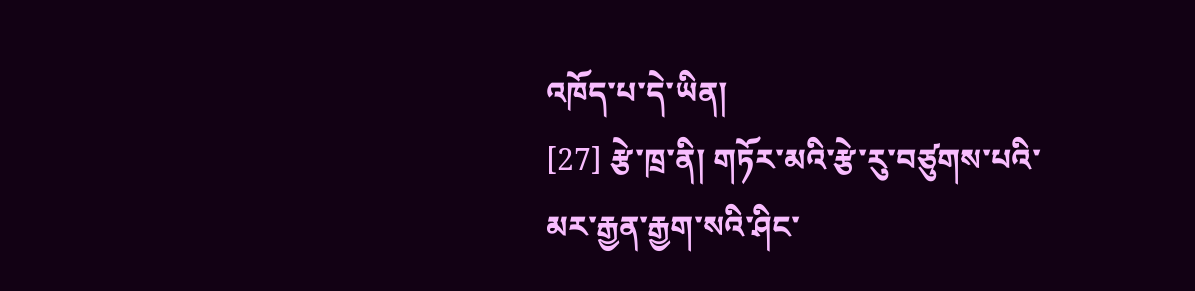འཁོད་པ་དེ་ཡིན།
[27] རྩེ་ཁྲ་ནི། གཏོར་མའི་རྩེ་རུ་བཙུགས་པའི་མར་རྒྱན་རྒྱག་སའི་ཤིང་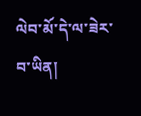ལེབ་མོ་དེ་ལ་ཟེར་བ་ཡིན།